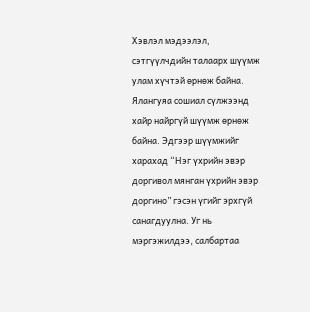Хэвлэл мэдээлэл, сэтгүүлчдийн талаарх шүүмж улам хүчтэй өрнөж байна. Ялангуяа сошиал сүлжээнд хайр найргүй шүүмж өрнөж байна. Эдгээр шүүмжийг харахад “Нэг үхрийн эвэр доргивол мянган үхрийн эвэр доргино” гэсэн үгийг эрхгүй санагдуулна. Уг нь мэргэжилдээ, салбартаа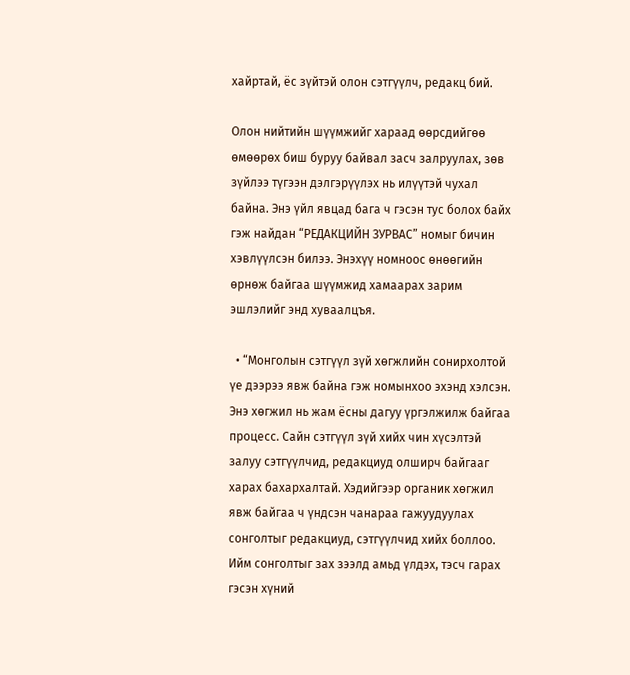хайртай, ёс зүйтэй олон сэтгүүлч, редакц бий.

Олон нийтийн шүүмжийг хараад өөрсдийгөө өмөөрөх биш буруу байвал засч залруулах, зөв зүйлээ түгээн дэлгэрүүлэх нь илүүтэй чухал байна. Энэ үйл явцад бага ч гэсэн тус болох байх гэж найдан “РЕДАКЦИЙН ЗУРВАС” номыг бичин хэвлүүлсэн билээ. Энэхүү номноос өнөөгийн өрнөж байгаа шүүмжид хамаарах зарим эшлэлийг энд хуваалцъя.

  • “Монголын сэтгүүл зүй хөгжлийн сонирхолтой үе дээрээ явж байна гэж номынхоо эхэнд хэлсэн. Энэ хөгжил нь жам ёсны дагуу үргэлжилж байгаа процесс. Сайн сэтгүүл зүй хийх чин хүсэлтэй залуу сэтгүүлчид, редакциуд олширч байгааг харах бахархалтай. Хэдийгээр органик хөгжил явж байгаа ч үндсэн чанараа гажуудуулах сонголтыг редакциуд, сэтгүүлчид хийх боллоо. Ийм сонголтыг зах зээлд амьд үлдэх, тэсч гарах гэсэн хүний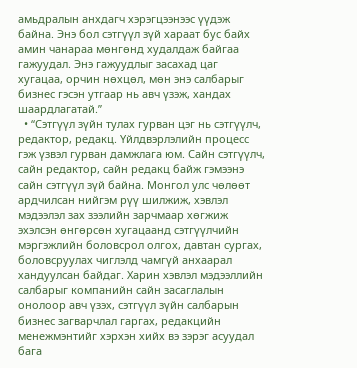амьдралын анхдагч хэрэгцээнээс үүдэж байна. Энэ бол сэтгүүл зүй хараат бус байх амин чанараа мөнгөнд худалдаж байгаа гажуудал. Энэ гажуудлыг засахад цаг хугацаа, орчин нөхцөл, мөн энэ салбарыг бизнес гэсэн утгаар нь авч үзэж, хандах шаардлагатай.”
  • “Сэтгүүл зүйн тулах гурван цэг нь сэтгүүлч, редактор, редакц. Үйлдвэрлэлийн процесс гэж үзвэл гурван дамжлага юм. Сайн сэтгүүлч, сайн редактор, сайн редакц байж гэмээнэ сайн сэтгүүл зүй байна. Монгол улс чөлөөт ардчилсан нийгэм рүү шилжиж, хэвлэл мэдээлэл зах зээлийн зарчмаар хөгжиж эхэлсэн өнгөрсөн хугацаанд сэтгүүлчийн мэргэжлийн боловсрол олгох, давтан сургах, боловсруулах чиглэлд чамгүй анхаарал хандуулсан байдаг. Харин хэвлэл мэдээллийн салбарыг компанийн сайн засаглалын онолоор авч үзэх, сэтгүүл зүйн салбарын бизнес загварчлал гаргах, редакцийн менежмэнтийг хэрхэн хийх вэ зэрэг асуудал бага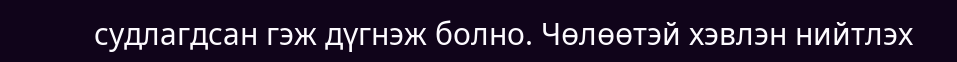судлагдсан гэж дүгнэж болно. Чөлөөтэй хэвлэн нийтлэх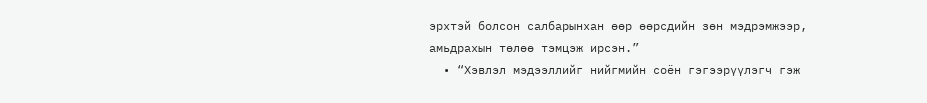эрхтэй болсон салбарынхан өөр өөрсдийн зөн мэдрэмжээр, амьдрахын төлөө тэмцэж ирсэн.”
  • “Хэвлэл мэдээллийг нийгмийн соён гэгээрүүлэгч гэж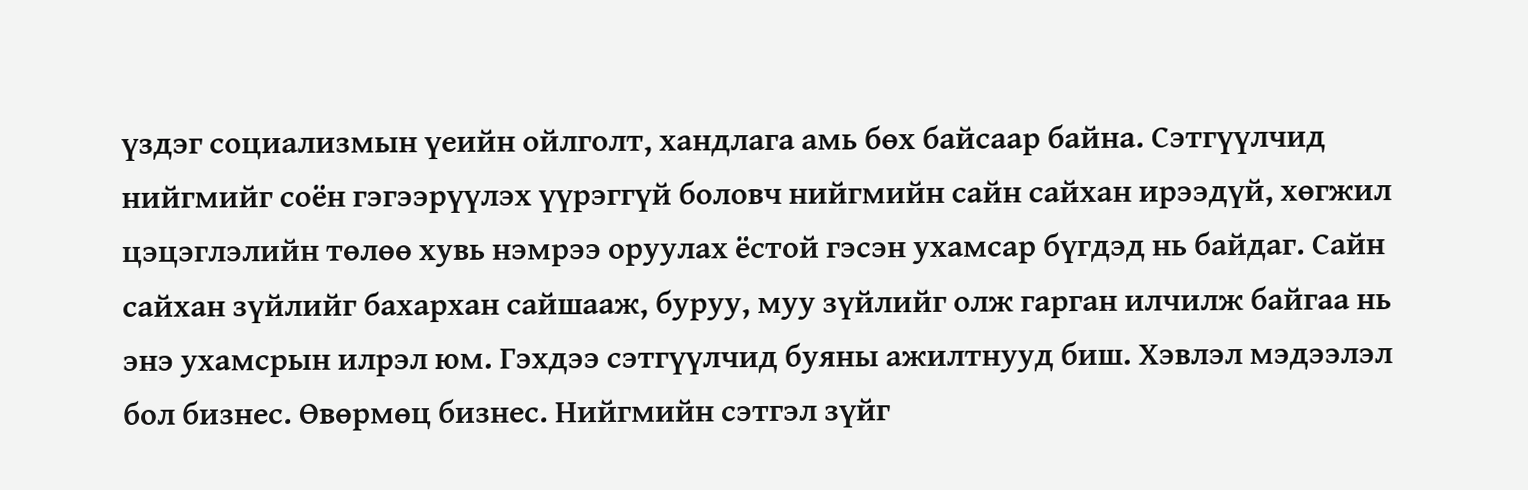үздэг социализмын үеийн ойлголт, хандлага амь бөх байсаар байна. Сэтгүүлчид нийгмийг соён гэгээрүүлэх үүрэггүй боловч нийгмийн сайн сайхан ирээдүй, хөгжил цэцэглэлийн төлөө хувь нэмрээ оруулах ёстой гэсэн ухамсар бүгдэд нь байдаг. Сайн сайхан зүйлийг бахархан сайшааж, буруу, муу зүйлийг олж гарган илчилж байгаа нь энэ ухамсрын илрэл юм. Гэхдээ сэтгүүлчид буяны ажилтнууд биш. Хэвлэл мэдээлэл бол бизнес. Өвөрмөц бизнес. Нийгмийн сэтгэл зүйг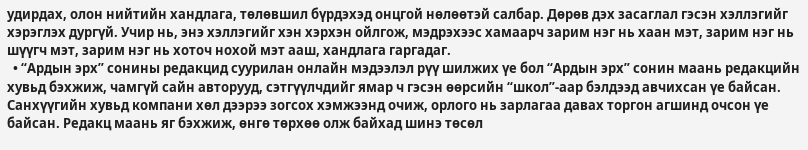удирдах, олон нийтийн хандлага, төлөвшил бүрдэхэд онцгой нөлөөтэй салбар. Дөрөв дэх засаглал гэсэн хэллэгийг хэрэглэх дургүй. Учир нь, энэ хэллэгийг хэн хэрхэн ойлгож, мэдрэхээс хамаарч зарим нэг нь хаан мэт, зарим нэг нь шүүгч мэт, зарим нэг нь хоточ нохой мэт ааш, хандлага гаргадаг.
  • “Ардын эрх” сонины редакцид суурилан онлайн мэдээлэл рүү шилжих үе бол “Ардын эрх” сонин маань редакцийн хувьд бэхжиж, чамгүй сайн авторууд, сэтгүүлчдийг ямар ч гэсэн өөрсийн “школ”-аар бэлдээд авчихсан үе байсан. Санхүүгийн хувьд компани хөл дээрээ зогсох хэмжээнд очиж, орлого нь зарлагаа давах торгон агшинд очсон үе байсан. Редакц маань яг бэхжиж, өнгө төрхөө олж байхад шинэ төсөл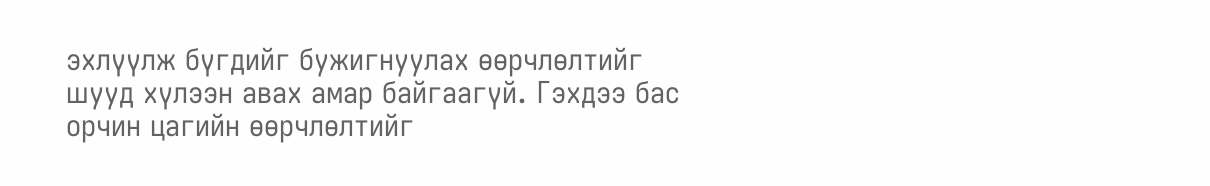эхлүүлж бүгдийг бужигнуулах өөрчлөлтийг шууд хүлээн авах амар байгаагүй. Гэхдээ бас орчин цагийн өөрчлөлтийг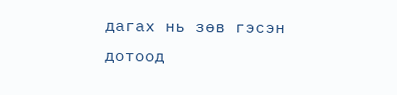дагах нь зөв гэсэн дотоод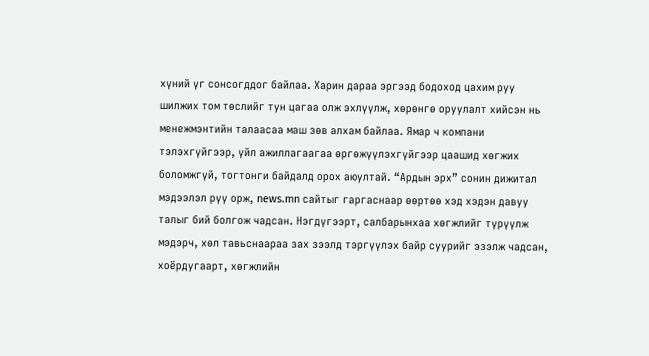хүний үг сонсогддог байлаа. Харин дараа эргээд бодоход цахим руу шилжих том төслийг тун цагаа олж эхлүүлж, хөрөнгө оруулалт хийсэн нь менежмэнтийн талаасаа маш зөв алхам байлаа. Ямар ч компани тэлэхгүйгээр, үйл ажиллагаагаа өргөжүүлэхгүйгээр цаашид хөгжих боломжгүй, тогтонги байдалд орох аюултай. “Ардын эрх” сонин дижитал мэдээлэл рүү орж, news.mn сайтыг гаргаснаар өөртөө хэд хэдэн давуу талыг бий болгож чадсан. Нэгдүгээрт, салбарынхаа хөгжлийг түрүүлж мэдэрч, хөл тавьснаараа зах зээлд тэргүүлэх байр суурийг эзэлж чадсан, хоёрдугаарт, хөгжлийн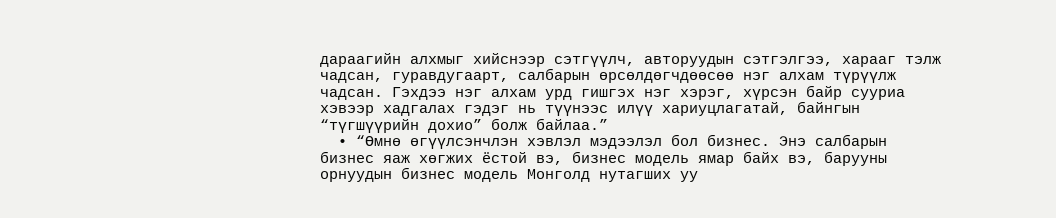дараагийн алхмыг хийснээр сэтгүүлч, авторуудын сэтгэлгээ, харааг тэлж чадсан, гуравдугаарт, салбарын өрсөлдөгчдөөсөө нэг алхам түрүүлж чадсан. Гэхдээ нэг алхам урд гишгэх нэг хэрэг, хүрсэн байр сууриа хэвээр хадгалах гэдэг нь түүнээс илүү хариуцлагатай, байнгын “түгшүүрийн дохио” болж байлаа.”
  • “Өмнө өгүүлсэнчлэн хэвлэл мэдээлэл бол бизнес. Энэ салбарын бизнес яаж хөгжих ёстой вэ, бизнес модель ямар байх вэ, барууны орнуудын бизнес модель Монголд нутагших уу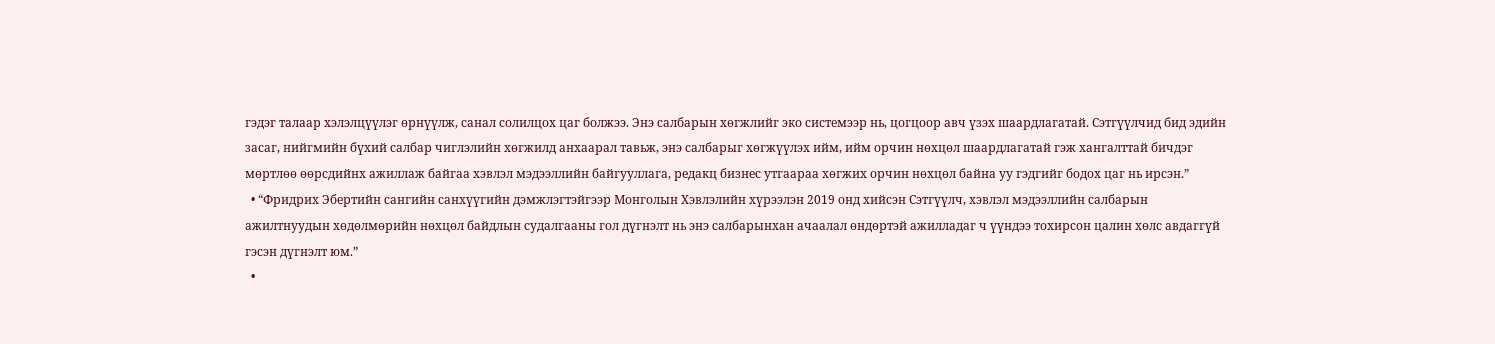гэдэг талаар хэлэлцүүлэг өрнүүлж, санал солилцох цаг болжээ. Энэ салбарын хөгжлийг эко системээр нь, цогцоор авч үзэх шаардлагатай. Сэтгүүлчид бид эдийн засаг, нийгмийн бүхий салбар чиглэлийн хөгжилд анхаарал тавьж, энэ салбарыг хөгжүүлэх ийм, ийм орчин нөхцөл шаардлагатай гэж хангалттай бичдэг мөртлөө өөрсдийнх ажиллаж байгаа хэвлэл мэдээллийн байгууллага, редакц бизнес утгаараа хөгжих орчин нөхцөл байна уу гэдгийг бодох цаг нь ирсэн.”
  • “Фридрих Эбертийн сангийн санхүүгийн дэмжлэгтэйгээр Монголын Хэвлэлийн хүрээлэн 2019 онд хийсэн Сэтгүүлч, хэвлэл мэдээллийн салбарын ажилтнуудын хөдөлмөрийн нөхцөл байдлын судалгааны гол дүгнэлт нь энэ салбарынхан ачаалал өндөртэй ажилладаг ч үүндээ тохирсон цалин хөлс авдаггүй гэсэн дүгнэлт юм.”
  •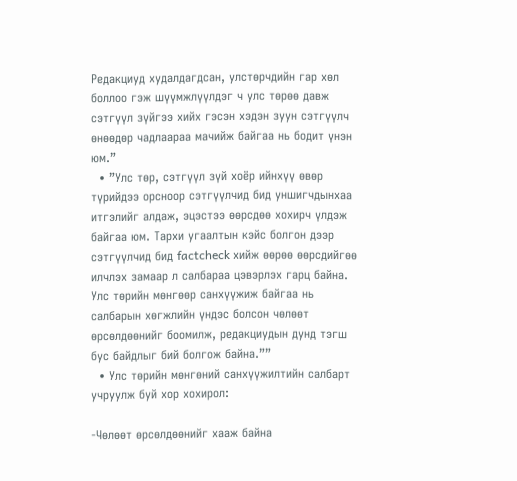Редакциуд худалдагдсан, улстөрчдийн гар хөл боллоо гэж шүүмжлүүлдэг ч улс төрөө давж сэтгүүл зүйгээ хийх гэсэн хэдэн зуун сэтгүүлч өнөөдөр чадлаараа мачийж байгаа нь бодит үнэн юм.”
  • ”Улс төр, сэтгүүл зүй хоёр ийнхүү өвөр түрийдээ орсноор сэтгүүлчид бид уншигчдынхаа итгэлийг алдаж, эцэстээ өөрсдөө хохирч үлдэж байгаа юм. Тархи угаалтын кэйс болгон дээр сэтгүүлчид бид factcheck хийж өөрөө өөрсдийгөө илчлэх замаар л салбараа цэвэрлэх гарц байна. Улс төрийн мөнгөөр санхүүжиж байгаа нь салбарын хөгжлийн үндэс болсон чөлөөт өрсөлдөөнийг боомилж, редакциудын дунд тэгш бус байдлыг бий болгож байна.””
  • Улс төрийн мөнгөний санхүүжилтийн салбарт учруулж буй хор хохирол:

-Чөлөөт өрсөлдөөнийг хааж байна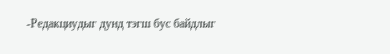-Редакциудыг дунд тэгш бус байдлыг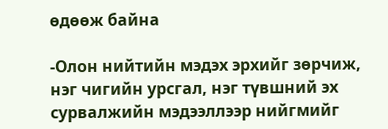өдөөж байна

-Олон нийтийн мэдэх эрхийг зөрчиж, нэг чигийн урсгал, нэг түвшний эх сурвалжийн мэдээллээр нийгмийг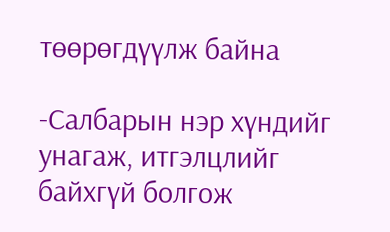төөрөгдүүлж байна

-Салбарын нэр хүндийг унагаж, итгэлцлийг байхгүй болгож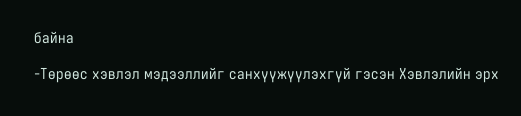байна

-Төрөөс хэвлэл мэдээллийг санхүүжүүлэхгүй гэсэн Хэвлэлийн эрх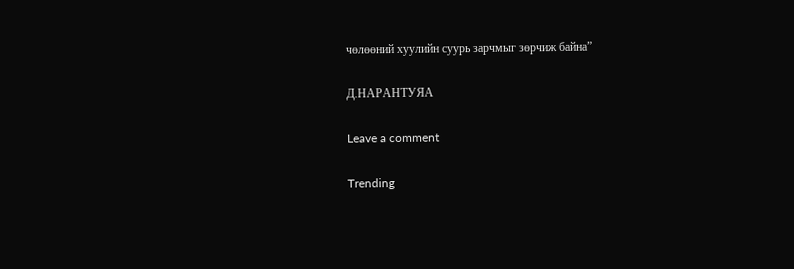чөлөөний хуулийн суурь зарчмыг зөрчиж байна”

Д.НАРАНТУЯА

Leave a comment

Trending